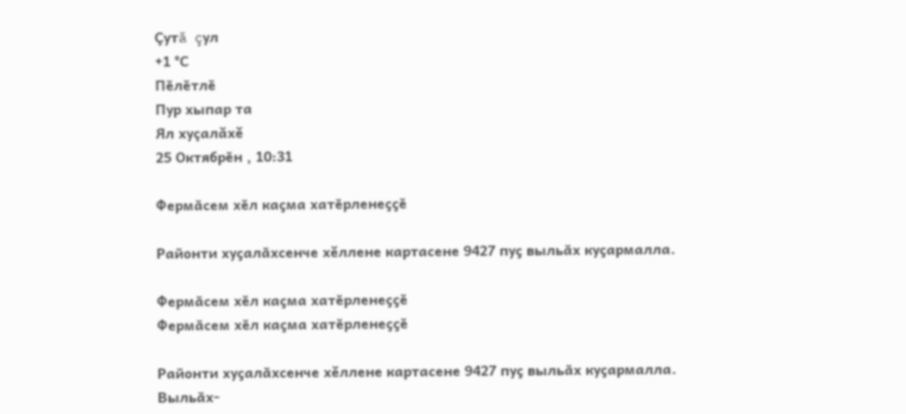Çутă çул
+1 °С
Пӗлӗтлӗ
Пур хыпар та
Ял хуçалăхĕ
25 Октябрӗн , 10:31

Фермӑсем хӗл каҫма хатӗрленеҫҫӗ

Районти хуҫалӑхсенче хĕллене картасене 9427 пуҫ выльӑх куҫармалла.

Фермӑсем хӗл каҫма хатӗрленеҫҫӗ
Фермӑсем хӗл каҫма хатӗрленеҫҫӗ

Районти хуҫалӑхсенче хĕллене картасене 9427 пуҫ выльӑх куҫармалла.
Выльӑх-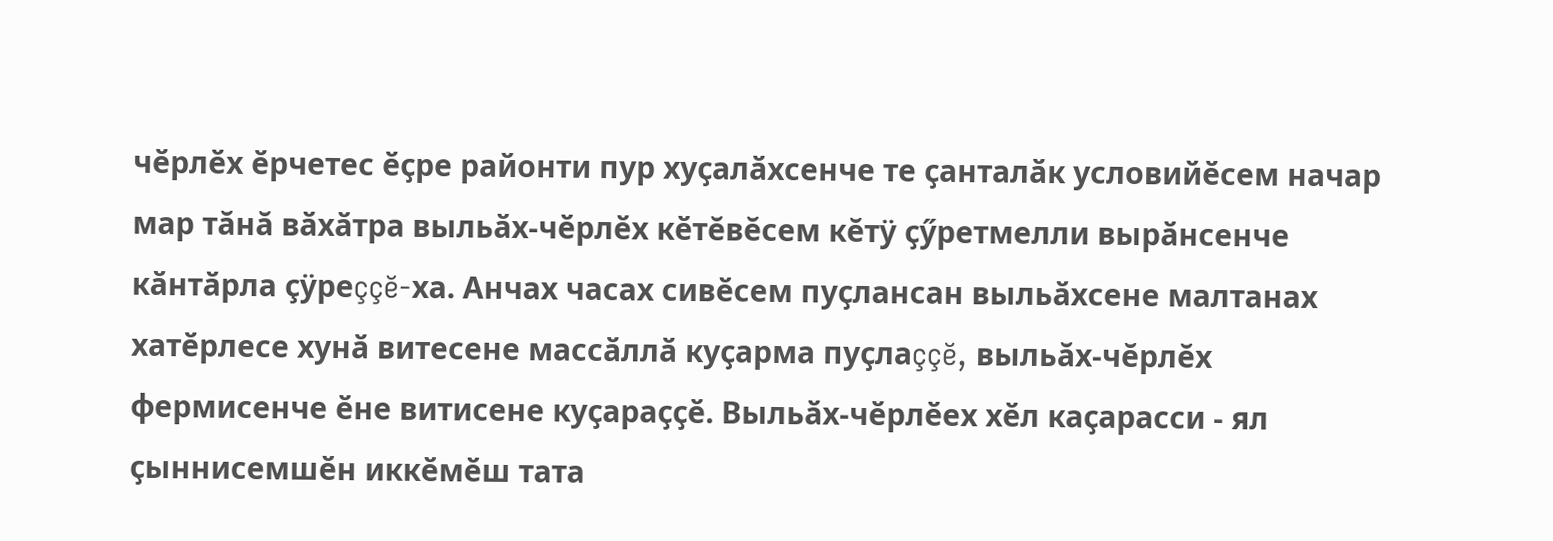чӗрлӗх ӗрчетес ӗҫре районти пур хуҫалӑхсенче те ҫанталӑк условийӗсем начар мар тăнă вӑхӑтра выльӑх-чӗрлӗх кӗтĕвĕсем кĕтÿ ҫӳретмелли вырӑнсенче кӑнтӑрла çÿреççĕ-ха. Анчах часах сивӗсем пуҫлансан выльӑхсене малтанах хатӗрлесе хунӑ витесене массӑллӑ куҫарма пуҫлаççĕ, выльăх-чĕрлĕх фермисенче ӗне витисене куҫараҫҫӗ. Выльӑх-чӗрлӗех хӗл каҫарасси - ял ҫыннисемшӗн иккӗмӗш тата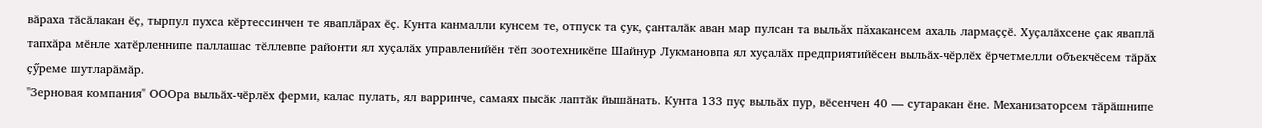вӑраха тӑсӑлакан ӗҫ, тырпул пухса кӗртессинчен те яваплӑрах ӗҫ. Кунта канмалли кунсем те, отпуск та ҫук, ҫанталӑк аван мар пулсан та выльăх пăхакансем ахаль лармаҫҫӗ. Хуҫалӑхсене ҫак яваплӑ тапхӑра мӗнле хатӗрленнипе паллашас тӗллевпе районти ял хуҫалӑх управленийӗн тӗп зоотехникӗпе Шайнур Лукмановпа ял хуҫалӑх предприятийӗсен выльӑх-чӗрлӗх ӗрчетмелли объекчӗсем тӑрӑх ҫӳреме шутларӑмӑр.
"Зерновая компания" ОООра выльӑх-чӗрлӗх ферми, калас пулать, ял варринче, самаях пысӑк лаптӑк йышӑнать. Кунта 133 пуҫ выльӑх пур, вӗсенчен 40 — сутаракан ӗне. Механизаторсем тӑрӑшнипе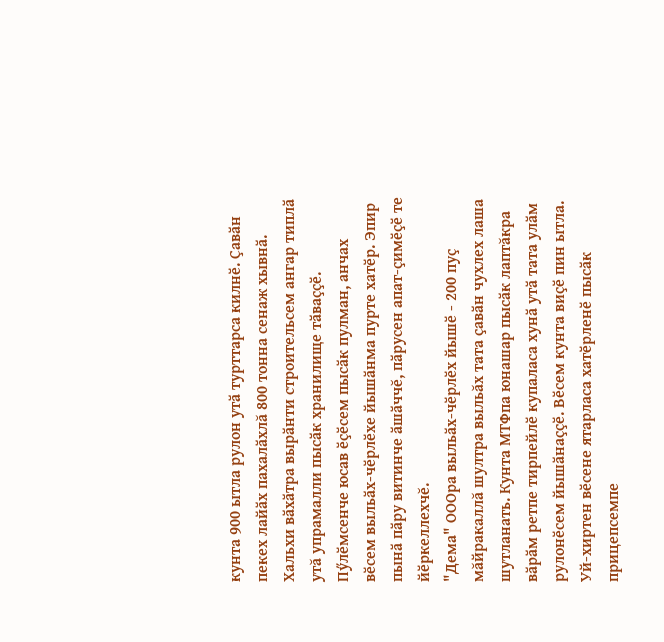кунта 900 ытла рулон утӑ турттарса килнӗ. Ҫавӑн пекех лайӑх пахалӑхлă 800 тонна сенаж хывнӑ. Хальхи вӑхӑтра вырӑнти строительсем ангар типлӑ утă упрамалли пысӑк хранилище тӑваҫҫӗ. Пӳлӗмсенче юсав ӗҫӗсем пысӑк пулман, анчах вӗсем выльӑх-чӗрлӗхе йышӑнма пурте хатӗр. Эпир пынӑ пӑру витинче ӑшӑччĕ, пӑрусен апат-ҫимӗҫӗ те йӗркеллехчĕ.
"Дема" ОООра выльӑх-чӗрлӗх йышӗ - 200 пуҫ мăйракаллă шултра выльăх тата ҫавӑн чухлех лаша шутланать. Кунта МТФпа юнашар пысӑк лаптăкра вӑрӑм ретпе тирпейлӗ купаласа хунӑ утӑ тата улӑм рулонӗсем йышӑнаҫҫӗ. Вӗсем кунта виҫӗ пин ытла. Уй-хиртен вӗсене ятарласа хатӗрленӗ пысӑк прицепсемпе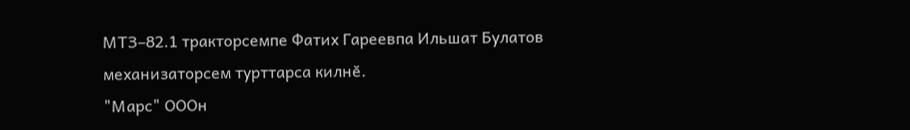МТЗ–82.1 тракторсемпе Фатих Гареевпа Ильшат Булатов механизаторсем турттарса килнӗ.
"Марс" ОООн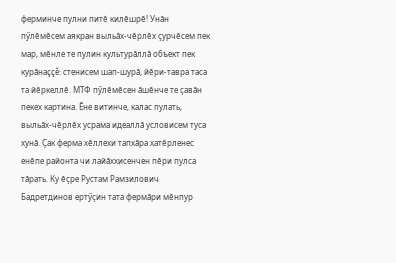ферминче пулни питӗ килĕшрĕ! Унӑн пӳлӗмӗсем аякран выльӑх-чӗрлӗх ҫурчӗсем пек мар, мӗнле те пулин культурӑллӑ объект пек курăнаççĕ: стенисем шап-шурӑ, йӗри-тавра таса та йӗркеллӗ. МТФ пӳлӗмӗсен ӑшӗнче те ҫавӑн пекех картина. Ӗне витинче, калас пулать, выльӑх-чӗрлӗх усрама идеаллӑ условисем туса хунӑ. Ҫак ферма хӗллехи тапхӑра хатӗрленес енӗпе районта чи лайӑххисенчен пӗри пулса тӑрать. Ку ӗҫре Рустам Рамзилович Бадретдинов ертӳҫин тата фермӑри мӗнпур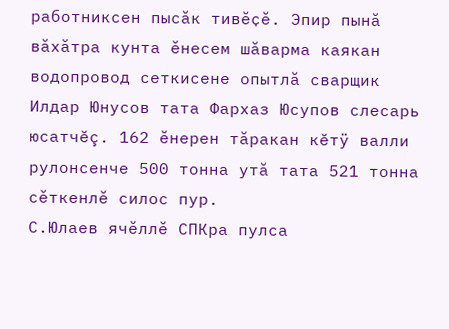работниксен пысӑк тивӗҫӗ. Эпир пынӑ вӑхӑтра кунта ӗнесем шӑварма каякан водопровод сеткисене опытлӑ сварщик Илдар Юнусов тата Фархаз Юсупов слесарь юсатчĕç. 162 ӗнерен тӑракан кĕтÿ валли рулонсенче 500 тонна утӑ тата 521 тонна сӗткенлӗ силос пур.
С.Юлаев ячӗллӗ СПКра пулса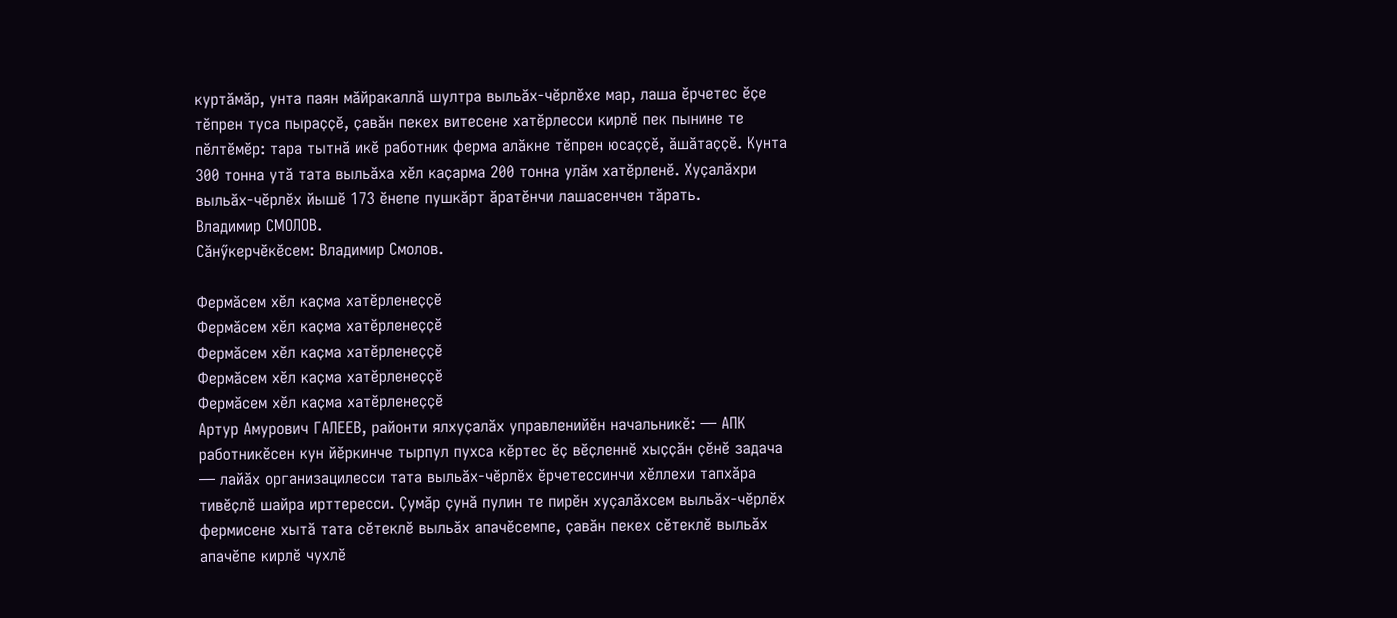куртӑмӑр, унта паян мӑйракаллӑ шултра выльӑх-чӗрлӗхе мар, лаша ӗрчетес ӗҫе тӗпрен туса пыраҫҫӗ, ҫавӑн пекех витесене хатӗрлесси кирлӗ пек пынине те пӗлтӗмӗр: тара тытнӑ икӗ работник ферма алӑкне тӗпрен юсаҫҫӗ, ӑшӑтаҫҫӗ. Кунта 300 тонна утӑ тата выльӑха хӗл каҫарма 200 тонна улӑм хатӗрленӗ. Хуҫалӑхри выльӑх-чӗрлӗх йышӗ 173 ӗнепе пушкӑрт ӑратӗнчи лашасенчен тӑрать.
Владимир СМОЛОВ.
Сӑнӳкерчӗкӗсем: Владимир Смолов.

Фермӑсем хӗл каҫма хатӗрленеҫҫӗ
Фермӑсем хӗл каҫма хатӗрленеҫҫӗ
Фермӑсем хӗл каҫма хатӗрленеҫҫӗ
Фермӑсем хӗл каҫма хатӗрленеҫҫӗ
Фермӑсем хӗл каҫма хатӗрленеҫҫӗ
Артур Амурович ГАЛЕЕВ, районти ялхуҫалӑх управленийӗн начальникӗ: — АПК работникӗсен кун йӗркинче тырпул пухса кӗртес ӗҫ вӗҫленнӗ хыҫҫӑн ҫӗнӗ задача — лайӑх организацилесси тата выльӑх-чӗрлӗх ӗрчетессинчи хĕллехи тапхӑра тивӗҫлӗ шайра ирттересси. Ҫумӑр ҫунӑ пулин те пирӗн хуҫалӑхсем выльӑх-чӗрлӗх фермисене хытă тата сӗтеклӗ выльӑх апачӗсемпе, ҫавӑн пекех сĕтеклĕ выльӑх апачӗпе кирлĕ чухлĕ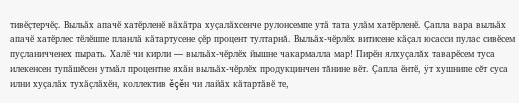тивӗҫтерчӗҫ. Выльӑх апачӗ хатӗрленӗ вӑхӑтра хуҫалӑхсенче рулонсемпе утӑ тата улӑм хатӗрленӗ. Ҫапла вара выльӑх апачӗ хатӗрлес тӗлӗшпе планлӑ кӑтартусене ҫӗр процент тултарнă. Выльӑх-чӗрлӗх витисене кӑҫал юсасси пулас сивӗсем пуҫланичченех пырать. Халӗ чи кирли — выльӑх-чӗрлӗх йышне чакармалла мар! Пирӗн ялхуçалăх таварӗсем туса илекенсен тупӑшĕсен утмӑл процентне яхӑн выльӑх-чӗрлӗх продукцинчен тăнине вӗт. Ҫапла ӗнтӗ, ÿт хушнипе сĕт суса илни хуҫалӑх тухӑҫлӑхӗн, коллектив ĕçĕн чи лайӑх кӑтартӑвӗ те,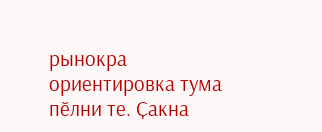рынокра ориентировка тума пӗлни те. Ҫакна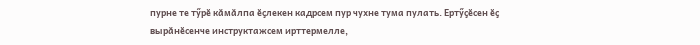пурне те тӳрӗ кӑмӑлпа ӗҫлекен кадрсем пур чухне тума пулать. Ертӳҫӗсен ӗҫ вырӑнӗсенче инструктажсем ирттермелле,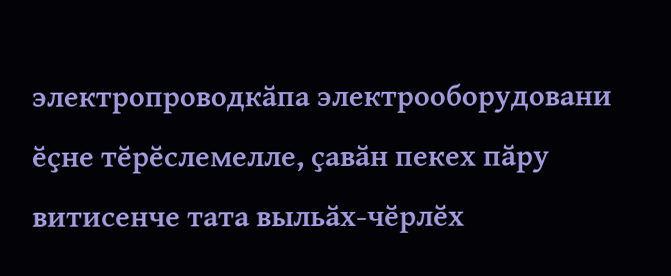электропроводкӑпа электрооборудовани ӗҫне тӗрӗслемелле, ҫавӑн пекех пӑру витисенче тата выльӑх-чӗрлӗх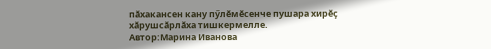пӑхакансен кану пӳлӗмӗсенче пушара хирӗҫ хӑрушсӑрлӑха тишкермелле.
Автор:Марина Иванова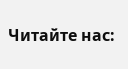Читайте нас: